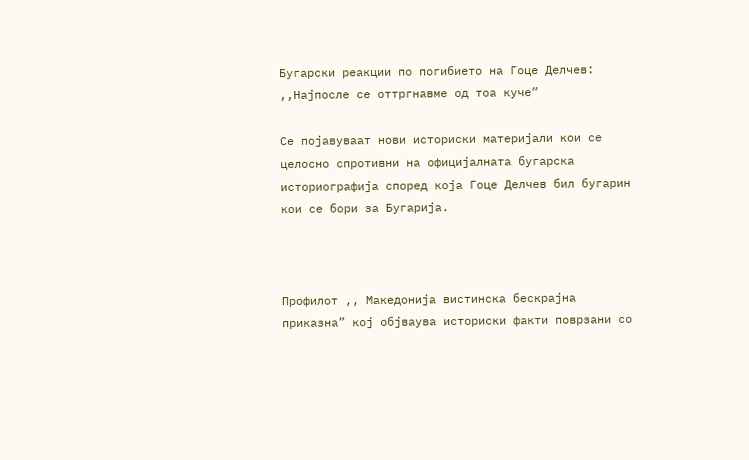Бугарски реакции по погибието на Гоце Делчев: ,,Најпосле се оттргнавме од тоа куче“

Се појавуваат нови историски материјали кои се целосно спротивни на официјалната бугарска историографија според која Гоце Делчев бил бугарин кои се бори за Бугарија.



Профилот ,, Македонија вистинска бескрајна приказна” кој објваува историски факти поврзани со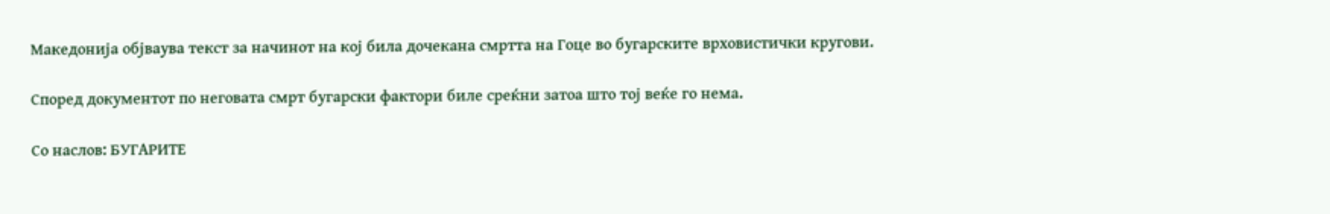Македонија објваува текст за начинот на кој била дочекана смртта на Гоце во бугарските врховистички кругови.

Според документот по неговата смрт бугарски фактори биле среќни затоа што тој веќе го нема.

Со наслов: БУГАРИТЕ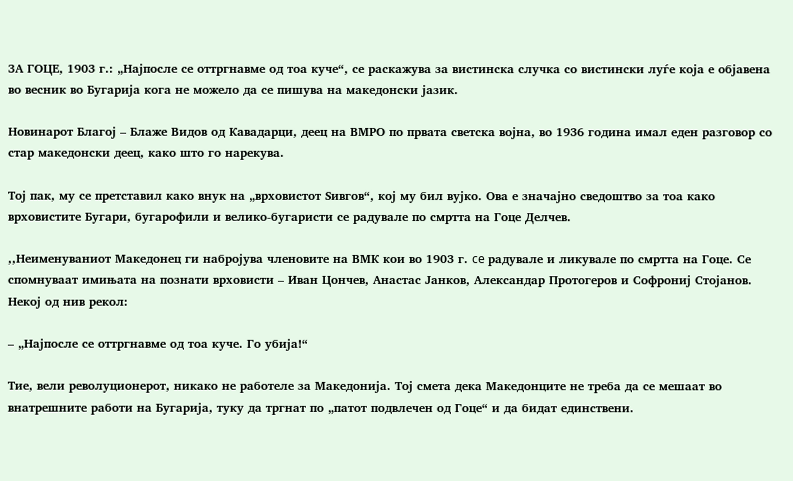ЗА ГОЦЕ, 1903 г.: „Најпосле се оттргнавме од тоа куче“, се раскажува за вистинска случка со вистински луѓе која е објавена во весник во Бугарија кога не можело да се пишува на македонски јазик.

Новинарот Благој – Блаже Видов од Кавадарци, деец на ВМРО по првата светска војна, во 1936 година имал еден разговор со стар македонски деец, како што го нарекува.

Тој пак, му се претставил како внук на „врховистот Ѕивгов“, кој му бил вујко. Ова е значајно сведоштво за тоа како врховистите Бугари, бугарофили и велико-бугаристи се радувале по смртта на Гоце Делчев.

,,Неименуваниот Македонец ги набројува членовите на ВМК кои во 1903 г. ce радувале и ликувале по смртта на Гоце. Се спомнуваат имињата на познати врховисти – Иван Цончев, Анастас Јанков, Александар Протогеров и Софрониј Стојанов. Некој од нив рекол:

– „Најпосле се оттргнавме од тоа куче. Го убија!“

Тие, вели револуционерот, никако не работеле за Македонија. Тој смета дека Македонците не треба да се мешаат во внатрешните работи на Бугарија, туку да тргнат по „патот подвлечен од Гоце“ и да бидат единствени.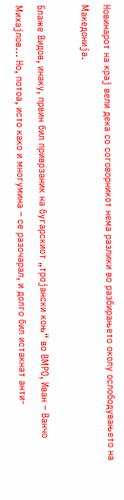Новинарот на крај вели дека со соговорникот нема разлики во разбирањето околу ослободувањето на Македонија.

Блаже Видов, инаку, првин бил приврзаник на бугарскиот „тројански коњ“ во ВМРО, Иван – Ванчо Михајлов… Но, потоа, исто како и многумина – се разочарал, и долго бил истакнат анти-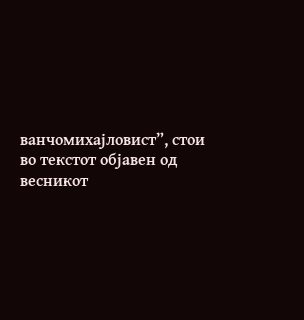ванчомихајловист”, стои во текстот објавен од весникот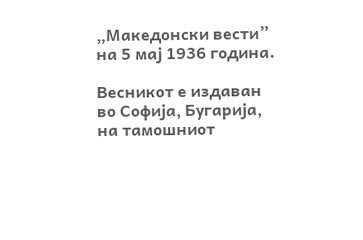„Македонски вести” на 5 мај 1936 година.

Весникот е издаван во Софија, Бугарија, на тамошниот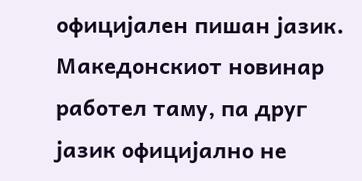официјален пишан јазик. Македонскиот новинар работел таму, па друг јазик официјално не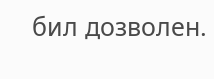бил дозволен.